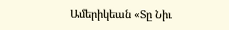Ամերիկեան «Տը Նիւ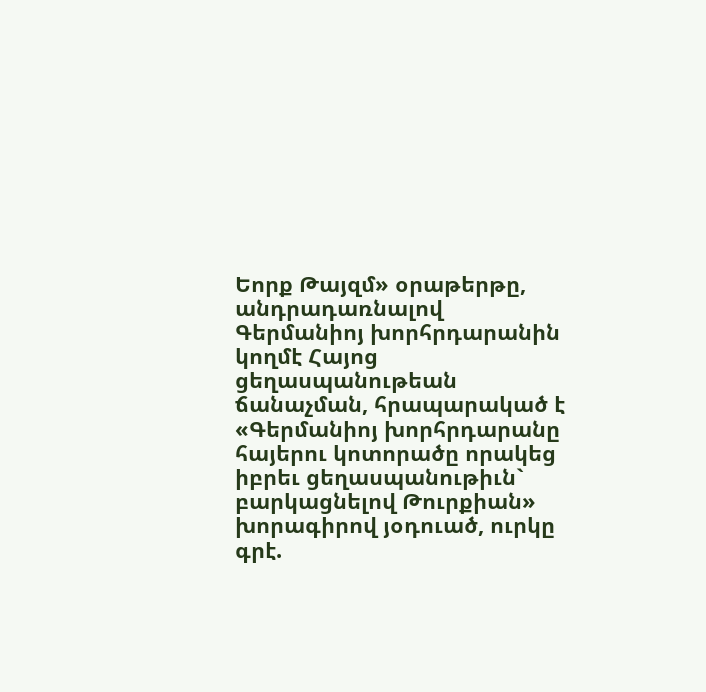Եորք Թայզմ» օրաթերթը, անդրադառնալով Գերմանիոյ խորհրդարանին կողմէ Հայոց ցեղասպանութեան ճանաչման, հրապարակած է «Գերմանիոյ խորհրդարանը հայերու կոտորածը որակեց իբրեւ ցեղասպանութիւն` բարկացնելով Թուրքիան» խորագիրով յօդուած, ուրկը գրէ.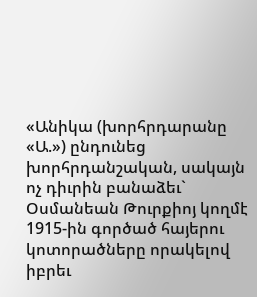«Անիկա (խորհրդարանը «Ա.») ընդունեց խորհրդանշական, սակայն ոչ դիւրին բանաձեւ` Օսմանեան Թուրքիոյ կողմէ 1915-ին գործած հայերու կոտորածները որակելով իբրեւ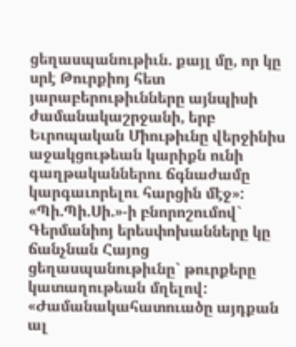ցեղասպանութիւն. քայլ մը, որ կը սրէ Թուրքիոյ հետ յարաբերութիւնները այնպիսի ժամանակաշրջանի, երբ Եւրոպական Միութիւնը վերջինիս աջակցութեան կարիքն ունի գաղթականներու ճգնաժամը կարգաւորելու հարցին մէջ»:
«Պի.Պի.Սի.»-ի բնորոշումով` Գերմանիոյ երեսփոխանները կը ճանչնան Հայոց ցեղասպանութիւնը` թուրքերը կատաղութեան մղելով: «Ժամանակահատուածը այդքան ալ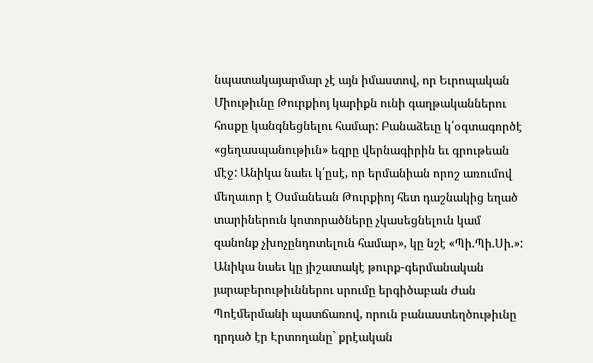նպատակայարմար չէ այն իմաստով, որ Եւրոպական Միութիւնը Թուրքիոյ կարիքն ունի գաղթականներու հոսքը կանգնեցնելու համար: Բանաձեւը կ՛օգտագործէ «ցեղասպանութիւն» եզրը վերնագիրին եւ գրութեան մէջ: Անիկա նաեւ կ՛ըսէ, որ երմանիան որոշ առումով մեղաւոր է Օսմանեան Թուրքիոյ հետ դաշնակից եղած տարիներուն կոտորածները չկասեցնելուն կամ զանոնք չխոչընդոտելուն համար», կը նշէ «Պի.Պի.Սի.»: Անիկա նաեւ կը յիշատակէ թուրք-գերմանական յարաբերութիւններու սրումը երգիծաբան Ժան Պոէմերմանի պատճառով, որուն բանաստեղծութիւնը դրդած էր Էրտողանը` քրէական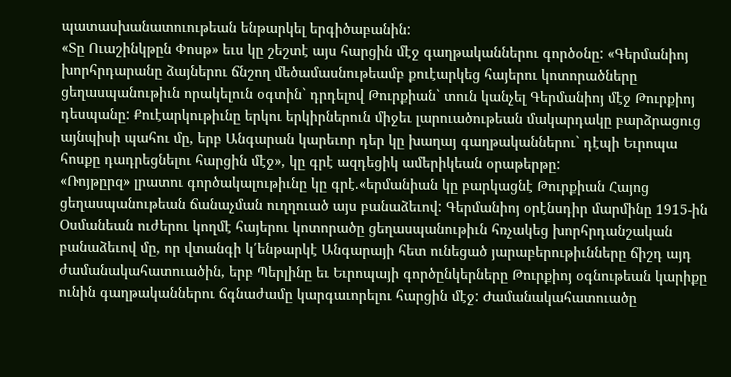պատասխանատուութեան ենթարկել երգիծաբանին:
«Տը Ուաշինկթըն Փոսթ» եւս կը շեշտէ այս հարցին մէջ գաղթականներու գործօնը: «Գերմանիոյ խորհրդարանը ձայներու ճնշող մեծամասնութեամբ քուէարկեց հայերու կոտորածները ցեղասպանութիւն որակելուն օգտին` դրդելով Թուրքիան` տուն կանչել Գերմանիոյ մէջ Թուրքիոյ դեսպանը: Քուէարկութիւնը երկու երկիրներուն միջեւ լարուածութեան մակարդակը բարձրացուց այնպիսի պահու մը, երբ Անգարան կարեւոր դեր կը խաղայ գաղթականներու` դէպի Եւրոպա հոսքը դադրեցնելու հարցին մէջ», կը գրէ ազդեցիկ ամերիկեան օրաթերթը:
«Ռոյթըրզ» լրատու գործակալութիւնը կը գրէ.«երմանիան կը բարկացնէ Թուրքիան Հայոց ցեղասպանութեան ճանաչման ուղղուած այս բանաձեւով: Գերմանիոյ օրէնսդիր մարմինը 1915-ին Օսմանեան ուժերու կողմէ հայերու կոտորածը ցեղասպանութիւն հռչակեց խորհրդանշական բանաձեւով մը, որ վտանգի կ՛ենթարկէ Անգարայի հետ ունեցած յարաբերութիւնները ճիշդ այդ ժամանակահատուածին, երբ Պերլինը եւ Եւրոպայի գործընկերները Թուրքիոյ օգնութեան կարիքը ունին գաղթականներու ճգնաժամը կարգաւորելու հարցին մէջ: Ժամանակահատուածը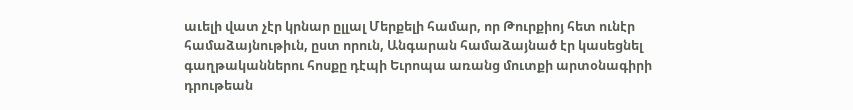աւելի վատ չէր կրնար ըլլալ Մերքելի համար, որ Թուրքիոյ հետ ունէր համաձայնութիւն, ըստ որուն, Անգարան համաձայնած էր կասեցնել գաղթականներու հոսքը դէպի Եւրոպա առանց մուտքի արտօնագիրի դրութեան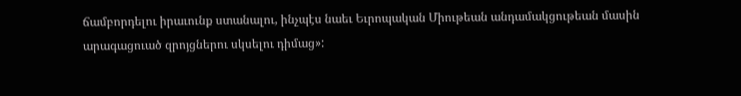ճամբորդելու իրաւունք ստանալու, ինչպէս նաեւ Եւրոպական Միութեան անդամակցութեան մասին արագացուած զրոյցներու սկսելու դիմաց»: